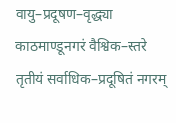वायु–प्रदूषण–वृद्ध्या काठमाण्डूनगरं वैश्विक–स्तरे तृतीयं सर्वाधिक–प्रदूषितं नगरम्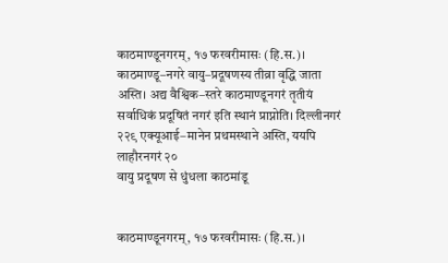काठमाण्डूनगरम्, १७ फरवरीमासः (हि.स.)। काठमाण्डू–नगरे वायु–प्रदूषणस्य तीव्रा वृद्धि जाता अस्ति। अद्य वैश्विक–स्तरे काठमाण्डूनगरं तृतीयं सर्वाधिकं प्रदूषितं नगरं इति स्थानं प्राप्नोति। दिल्लीनगरं २२९ एक्यूआई–मानेन प्रथमस्थाने अस्ति, ययपि लाहौरनगरं २०
वायु प्रदूषण से धुंधला काठमांडू


काठमाण्डूनगरम्, १७ फरवरीमासः (हि.स.)।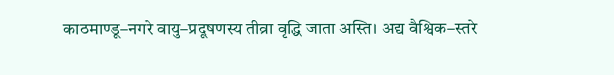काठमाण्डू–नगरे वायु–प्रदूषणस्य तीव्रा वृद्धि जाता अस्ति। अद्य वैश्विक–स्तरे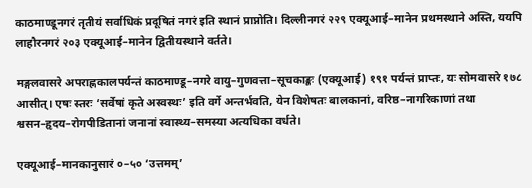काठमाण्डूनगरं तृतीयं सर्वाधिकं प्रदूषितं नगरं इति स्थानं प्राप्नोति। दिल्लीनगरं २२९ एक्यूआई–मानेन प्रथमस्थाने अस्ति, ययपि लाहौरनगरं २०३ एक्यूआई–मानेन द्वितीयस्थाने वर्तते।

मङ्गलवासरे अपराह्णकालपर्यन्तं काठमाण्डू–नगरे वायु–गुणवत्ता–सूचकाङ्कः (एक्यूआई) १९१ पर्यन्तं प्राप्तः, यः सोमवासरे १७८ आसीत्। एषः स्तरः ‘सर्वेषां कृते अस्वस्थः’ इति वर्गे अन्तर्भवति, येन विशेषतः बालकानां, वरिष्ठ–नागरिकाणां तथा श्वसन–हृदय–रोगपीडितानां जनानां स्वास्थ्य–समस्या अत्यधिका वर्धते।

एक्यूआई–मानकानुसारं ०–५० ‘उत्तमम्’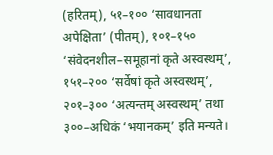(हरितम्), ५१–१०० ‘सावधानता अपेक्षिता’ (पीतम्), १०१–१५० ‘संवेदनशील–समूहानां कृते अस्वस्थम्’, १५१–२०० ‘सर्वेषां कृते अस्वस्थम्’, २०१–३०० ‘अत्यन्तम् अस्वस्थम्’ तथा ३००–अधिकं ‘भयानकम्’ इति मन्यते।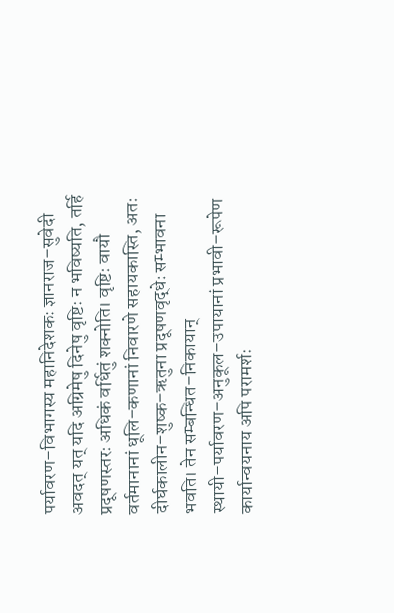पर्यावरण–विभागस्य महानिदेशकः ज्ञानराज–सुवेदी अवदत् यत् यदि अग्रिमेषु दिनेषु वृष्टिः न भविष्यति, तर्हि प्रदूषणस्तरः अधिकं वर्धितुं शक्नोति। वृष्टिः वायौ वर्तमानानां धूलि–कणानां निवारणे सहायकास्ति, अतः दीर्घकालीन–शुष्क–ऋतुना प्रदूषणवृद्धेः सम्भावना भवति। तेन सम्बन्धित–निकायान् स्थायी–पर्यावरण–अनुकूल–उपायानां प्रभावी–रूपेण कार्यान्वयनाय अपि परामर्शः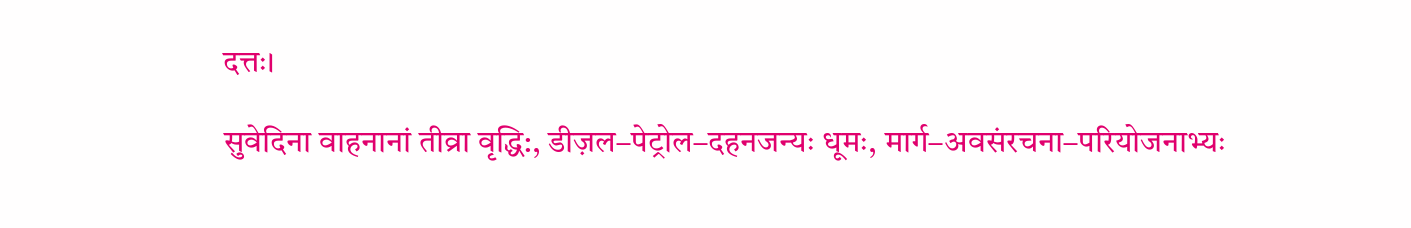दत्तः।

सुवेदिना वाहनानां तीव्रा वृद्धि:, डीज़ल–पेट्रोल–दहनजन्यः धूमः, मार्ग–अवसंरचना–परियोजनाभ्यः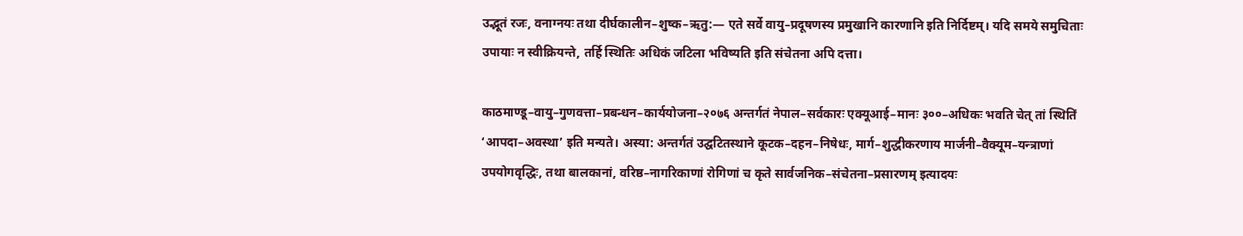उद्भूतं रजः, वनाग्नयः तथा दीर्घकालीन–शुष्क–ऋतु:— एते सर्वे वायु–प्रदूषणस्य प्रमुखानि कारणानि इति निर्दिष्टम्। यदि समये समुचिताः उपायाः न स्वीक्रियन्ते, तर्हि स्थितिः अधिकं जटिला भविष्यति इति संचेतना अपि दत्ता।

काठमाण्डू–वायु–गुणवत्ता–प्रबन्धन–कार्ययोजना–२०७६ अन्तर्गतं नेपाल–सर्वकारः एक्यूआई–मानः ३००–अधिकः भवति चेत् तां स्थितिं ‘आपदा–अवस्था’ इति मन्यते। अस्या: अन्तर्गतं उद्घटितस्थाने कूटक–दहन–निषेधः, मार्ग–शुद्धीकरणाय मार्जनी–वैक्यूम–यन्त्राणां उपयोगवृद्धिः, तथा बालकानां, वरिष्ठ–नागरिकाणां रोगिणां च कृते सार्वजनिक–संचेतना–प्रसारणम् इत्यादयः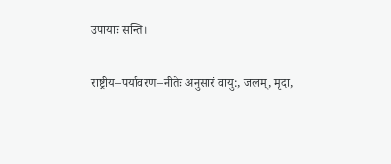उपायाः सन्ति।

राष्ट्रीय–पर्यावरण–नीतेः अनुसारं वायु:, जलम्, मृदा,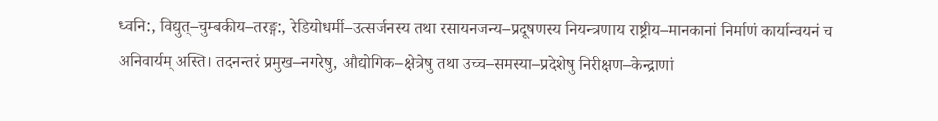ध्वनि:, विद्युत्–चुम्बकीय–तरङ्ग:, रेडियोधर्मी–उत्सर्जनस्य तथा रसायनजन्य–प्रदूषणस्य नियन्त्रणाय राष्ट्रीय–मानकानां निर्माणं कार्यान्वयनं च अनिवार्यम् अस्ति। तदनन्तरं प्रमुख–नगरेषु, औद्योगिक–क्षेत्रेषु तथा उच्च–समस्या–प्रदेशेषु निरीक्षण–केन्द्राणां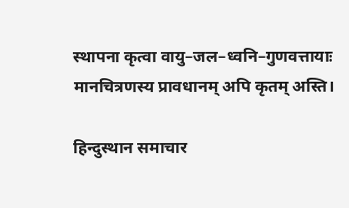स्थापना कृत्वा वायु–जल–ध्वनि–गुणवत्तायाः मानचित्रणस्य प्रावधानम् अपि कृतम् अस्ति।

हिन्दुस्थान समाचार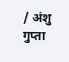/ अंशु गुप्ता